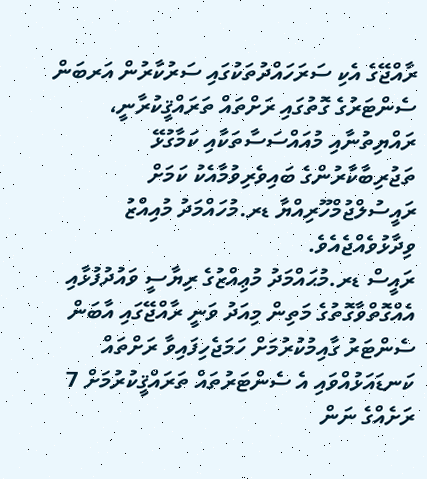ރާއްޖޭގެ އެކި ސަރަހައްދުތަކުގައި ސަރުކާރުން އަރބަން ސެންޓަރުގެ ގޮތުގައި ރަށްތައް ތަރައްޤީކުރާނީ، ރައްޔިތުނާއި މުއައްސަސާތަކާއި ކަމާގުޅޭ ތަޖުރިބާކާރުންގެ ބައިވެރިވުމާއެކު ކަމަށް ރައީސުލްޖުމްހޫރިއްޔާ ޑރ.މުހައްމަދު މުއިއްޒު ވިދާޅުވެއްޖެއެވެ.
ރައީސް ޑރ.މުޙައްމަދު މުޢިއްޒުގެ ރިޔާސީ ވައުދުފުޅާއި އެއްގޮތްވާގޮތުގެ މަތިން މިއަދު ވަނީ ރާއްޖޭގައި އާބަން ސެންޓަރު ގާއިމުކުރުމަށް ހަމަޖެހިފައިވާ ރަށްތައް ކަނޑައަޅުއްވައި އެ ސެންޓަރުތައް ތަރައްޤީކުރުމަށް 7 ރަށެއްގެ ނަން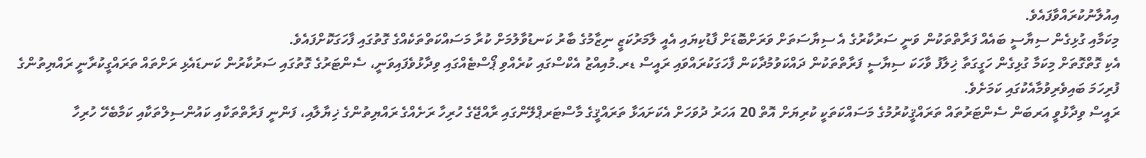އިއުލާނުކުރައްވާފައެވެ.
މިކަމާއި ގުޅިގެން ސިޔާސީ ބައެއް ފަރާތްތަކުން ވަނީ ސަރުކާރުގެ އެ ސިޔާސަތަށް ވަރަށްބޮޑަށް ފާޑުކިޔައި އެއީ ލާމަރުކަޒީ ނިޒާމުގެ ބާރު ކަނޑުވާލުމަށް ކުރާ މަސައްކަތްތަކެއްގެ ގޮތުގައި ފާހަގަކޮށްފައެވެ.
އެކި ގޮތްގޮތަށް މިކަމާ ގުޅިގެން ހަގީގަތާ ޚިލާފު ވާހަކަ ސިޔާސީ ފަރާތްތަކުން ދައްކަވުމުދާކަން ފާހަގަކުރައްވައި ރައީސް ޑރ.މުއިއްޒު އެކްސްގައި ކުރެއްވި ޕޯސްޓެއްގައި ވިދާޅުވެފައިވަނީ، ސެންޓަރުގެ ގޮތުގައި ސަރުކާރުން ކަނޑައެޅި ރަށްތައް ތަރައްގީކުރާނީ ރައްޔިތުންގެ ފުރިހަމަ ބައިވެރިވުމާއެކުގައި ކަމަށެވެ.
ރައީސް ވިދާޅުވީ އަރބަން ސެންޓަރުތައް ތަރައްޤީކުރުމުގެ މަސައްކަތަކީ ކުރިޔަށް އޮތް 20 އަހަރު ދުވަހަށް އެކަށައަޅާ ތަރައްޤީގެ މާސްޓަރޕްލޭންގައި ރާއްޖޭގެ ހުރިހާ ރަށެއްގެ ރައްޔިތުންގެ ޚިޔާލާއި، ފަންނީ ފަރާތްތަކާއި ކައުންސިލްތަކާއި ކަމާބެހޭ ހުރިހާ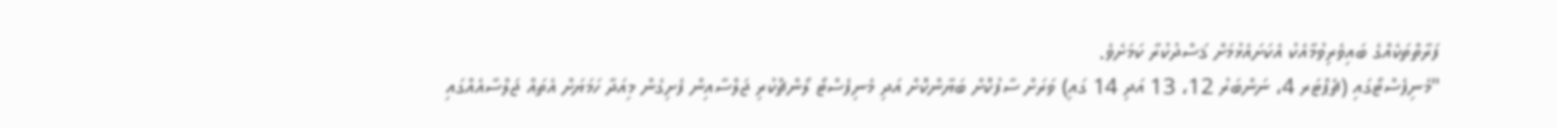ފަރާތްތަކެއްގެ ބައިވެރިވުމާއެކު އެކަށައެޅުމަށް ޤަސްދުކުރާ ކަމަށެވެ.
"މެނިފެސްޓޯގައި (ޗެޕްޓަރ 4، ނަންބަރު 12، 13 އަދި 14 ގައި) ވަރަށް ސާފުކޮށް ބަޔާންކޮށް އަދި މެނިފެސްޓޯ ލޯންޗްކުރި ޖަލްސާއިން ފެށިގެން މިއަދާ ހަމަޔަށް އެތައް ޖަލްސާއެއްގައި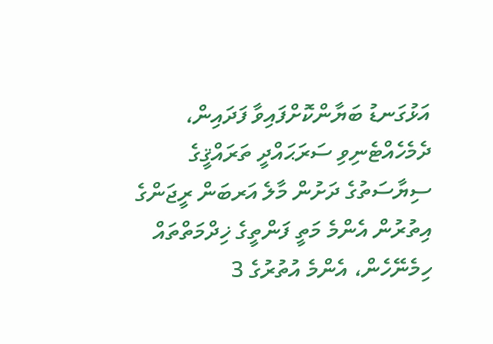އަޅުގަނޑު ބަޔާންކޮށްފައިވާ ފަދައިން، ދެމެހެއްޓެނިވި ސަރަޙައްދީ ތަރައްޤީގެ ސިޔާސަތުގެ ދަށުން މާލެ އަރބަން ރީޖަންގެ އިތުރުން އެންމެ މަތީ ފަންތީގެ ޚިދްމަތްތައް ހިމެނޭހެން، އެންމެ އުތުރުގެ 3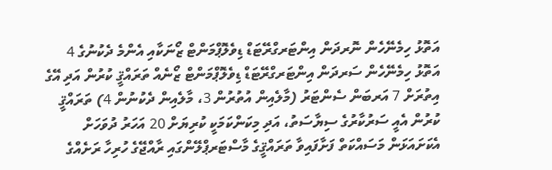އަތޮޅު ހިމެނޭހެން ނޮރދަން އިންޓަރގްރޭޓަޑް ޑިވެލޮޕްމަންޓް ޒޯނަކާއި އެންމެ ދެކުނުގެ 4 އަތޮޅު ހިމެނޭހެން ސަރދަން އިންޓަރގްރޭޓަޑް ޑިވެލޮޕްމަންޓް ޒޯނެއް ތަރައްޤީ ކުރުން އަދި އޭގެ އިތުރަށް 7 އަރބަން ސެންޓަރު (މާލެއިން އުތުރުން 3، މާލެއިން ދެކުނުން 4) ތަރައްޤީ ކުރުން އެއީ ސަރުކާރުގެ ސިޔާސަތު، އަދި މިކަންކަމަކީ ކުރިޔަށް 20 އަހަރު ދުވަހަށް އެކަށައަޅަން މަސައްކަތް ފަށާފައިވާ ތަރައްޤީގެ މާސްޓަރޕްލޭންގައި ރާއްޖޭގެ ހުރިހާ ރަށެއްގެ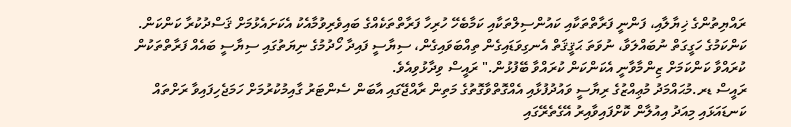ރައްޔިތުންގެ ޚިޔާލާއި، ފަންނީ ފަރާތްތަކާއި ކައުންސިލްތަކާއި ކަމާބެހޭ ހުރިހާ ފަރާތްތަކެއްގެ ބައިވެރިވުމާއެކު އެކަށައެޅުމަށް ޤަސްދުކުރާ ކަންކަން. ކަންކަމުގެ ހަގީގަތް ނުބައްލަވާ، ނުވަތަ ޙަޤީޤަތް އެނގިވަޑައިގެން ތިއްބަވައިގެން، ސިޔާސީ ފައިދާ ހޯދުމުގެ ނިޔަތުގައި ސިޔާސީ ބައެއް ފަރާތްތަކުން ކުރައްވާ ކަންކަމަށް ޒިންމާވާނީ އެކަންކަން ކުރައްވާ ބޭފުޅުން." ރައީސް ވިދާޅުވިއެވެ.
ރައީސް ޑރ.މުޙައްމަދު މުޢިއްޒުގެ ރިޔާސީ ވައުދުފުޅާއި އެއްގޮތްވާގޮތުގެ މަތިން ރާއްޖޭގައި އާބަން ސެންޓަރު ގާއިމުކުރުމަށް ހަމަޖެހިފައިވާ ރަށްތައް ކަނޑައަޅައި މިއަދު އިއުލާން ކޮށްފައިވާއިރު އޭގެތެރޭގައި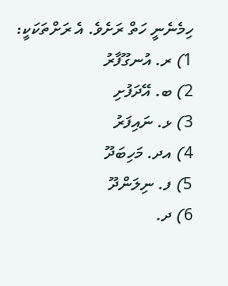ހިމެނެނީ ހަތް ރަށެވެ. އެ ރަށްތަކަކީ:
1) ރ. އުނގޫފާރު
2) ބ. އޭދަފުށި
3) ޅ. ނައިފަރު
4) އދ. މަހިބަދޫ
5) ފ. ނިލަންދޫ
6) ދ.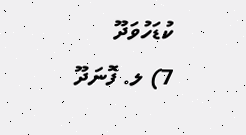ކުޑަހުވަދޫ
7) ލ. ފޮނަދޫ